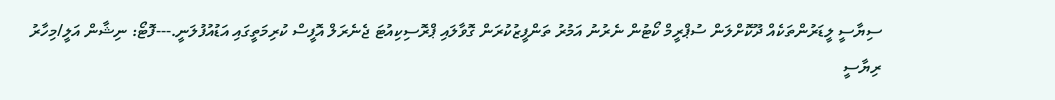ސިޔާސީ ލީޑަރުންތަކެއް ދޫކޮށްލަން ސުޕްރީމް ކޯޓުން ނެރުނު އަމުރު ތަންފީޒުކުރަން ގޮވާލައި ޕްރޮސިކިއުޓަ ޖެނެރަލް އޮފީސް ކުރިމަތީގައި އަޑުއުފުލަނީ.---ފޮޓޯ: ނިޝާން އަލީ/މިހާރު
ރިޔާސީ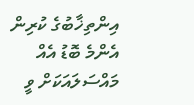އިންތިޚާބުގެ ކުރިން އެންމެ ބޮޑު އެއް މައްސަލައަކަށް ވީ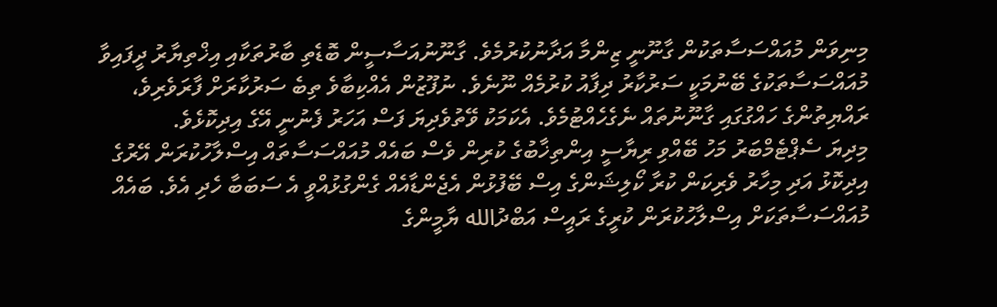މިނިވަން މުއައްސަސާތަކުން ގާނޫނީ ޒިންމާ އަދާނުކުރުމެވެ. ގާނޫނުއަސާސީން ބޮޑެތި ބާރުތަކާއި އިޚްތިޔާރު ދީފައިވާ މުއައްސަސާތަކުގެ ބޭނުމަކީ ސަރުކާރު ދިފާއު ކުރުމެއް ނޫނެވެ. ނުފޫޒުން އެއްކިބާވެ ތިބެ ސަރުކާރަށް ފާރަވެރިވެ، ރައްޔިތުންގެ ހައްގުގައި ގާނޫނުތައް ނެގެހެއްޓުމެވެ. އެކަމަކު ވޭތުވެދިޔަ ފަސް އަހަރު ފެނުނީ އޭގެ އިދިކޮޅެވެ.
މިދިޔަ ސެޕްޓެމްބަރު މަހު ބޭއްވި ރިޔާސީ އިންތިޚާބުގެ ކުރިން ވެސް ބައެއް މުއައްސަސާތައް އިސްލާހުކުރަން އޭރުގެ އިދިކޮޅު އަދި މިހާރު ވެރިކަން ކުރާ ކޯލިޝަންގެ އިސް ބޭފުޅުން އެޖެންޑާއެއް ގެންގުޅުއްވީ އެ ސަބަބާ ހެދި އެވެ. ބައެއް މުއައްސަސާތަކަށް އިސްލާހުކުރަން ކުރީގެ ރައީސް އަބްދުالله ޔާމީންގެ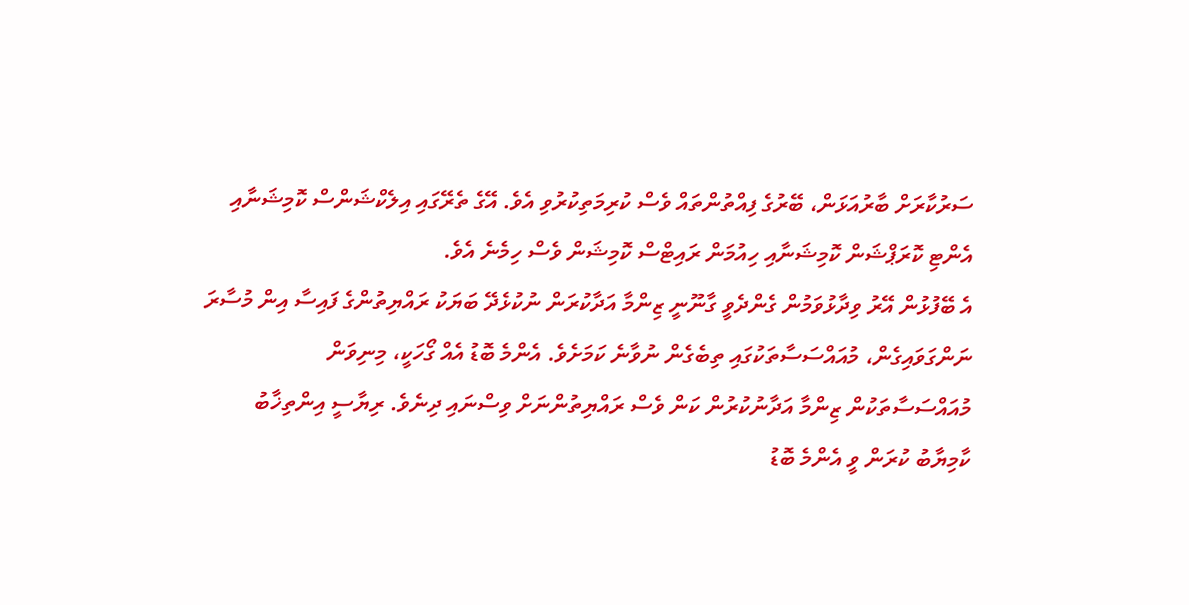ސަރުކާރަށް ބާރުއަޅަން، ބޭރުގެ ފިއްތުންތައް ވެސް ކުރިމަތިކުރުވި އެވެ. އޭގެ ތެރޭގައި އިލެކްޝަންސް ކޮމިޝަނާއި އެންޓި ކޮރަޕްޝަން ކޮމިޝަނާއި ހިއުމަން ރައިޓްސް ކޮމިޝަން ވެސް ހިމެނެ އެވެ.
އެ ބޭފުޅުން އޭރު ވިދާޅުވަމުން ގެންދެވީ ގާނޫނީ ޒިންމާ އަދާކުރަން ނުކުޅެދޭ ބަޔަކު ރައްޔިތުންގެ ފައިސާ އިން މުސާރަ ނަންގަވައިގެން، މުއައްސަސާތަކުގައި ތިބެގެން ނުވާނެ ކަމަށެވެ. އެންމެ ބޮޑު އެއް ގޯހަކީ، މިނިވަން މުއައްސަސާތަކުން ޒިންމާ އަދާނުކުރުން ކަން ވެސް ރައްޔިތުންނަށް ވިސްނައި ދިނެވެ. ރިޔާސީ އިންތިޚާބު ކާމިޔާބު ކުރަން ވީ އެންމެ ބޮޑު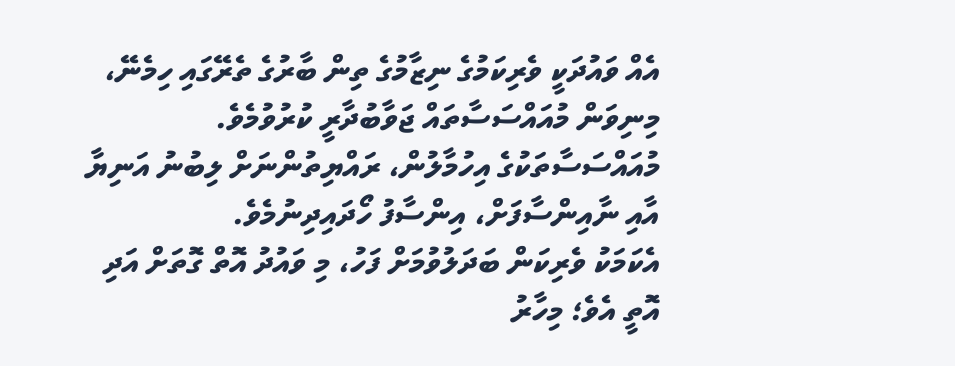އެއް ވައުދަކީ ވެރިކަމުގެ ނިޒާމުގެ ތިން ބާރުގެ ތެރޭގައި ހިމެނޭ، މިނިވަން މުއައްސަސާތައް ޖަވާބުދާރީ ކުރުވުމެވެ. މުއައްސަސާތަކުގެ އިހުމާލުން، ރައްޔިތުންނަށް ލިބުނު އަނިޔާ އާއި ނާއިންސާފަށް، އިންސާފު ހޯދައިދިނުމެވެ.
އެކަމަކު ވެރިކަން ބަދަލުވުމަށް ފަހު، މި ވައުދު އޮތް ގޮތަށް އަދި އޮތީ އެވެ؛ މިހާރު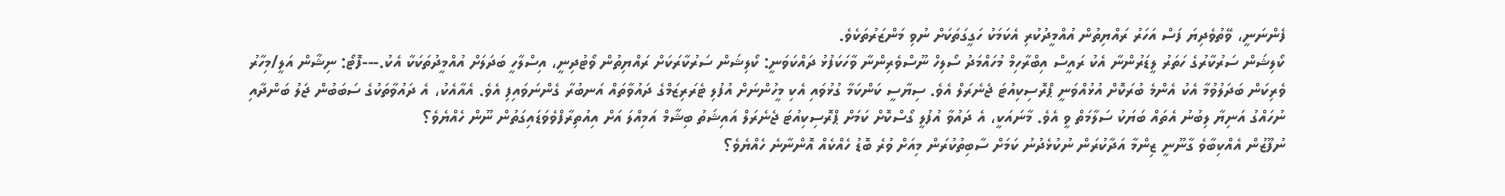ފެންނަނީ، ވޭތުވެދިޔަ ފަސް އަހަރު ރައްޔިތުން އުއްމީދުކުރި އެކަމަކު ހަގީގަތަކަށް ނުވި މަންޒަރުތަކެވެ.
ކޯލިޝަން ސަރުކާރުގެ ހަތަރު ލީޑަރުންނާ އެކު ރައީސް އިބްރާހިމް މުހައްމަދު ސޯލިހް ނޫސްވެރިންނާ ވާހަކަފުޅު ދައްކަވަނީ: ކޯލިޝަން ސަރުކާރަކަށް ރައްޔިތުން ވޯޓުދިނީ، އިސްލާހީ ބަދަލަށް އުއްމީދުތަކަކާ އެކު.---ފޮޓޯ: ނިޝާން އަލީ/މިހާރު
ވެރިކަން ބަދަލުވުމާ އެކު އެންމެ ބުރަކޮށް އުޅުއްވަނީ ޕްރޮސިކިއުޓަ ޖެނެރަލް އެވެ. ސިޔާސީ ކަންކަމާ ގުޅުވައި އެކި މީހުންނަށް އުފުލި ޓެރަރިޒަމްގެ ދައުވާތައް އަނބުރާ ގެންނަވައިފި އެވެ. އެއާއެކު، އެ ދައުވާތަކުގެ ސަބަބުން ޖަލު ބަންދާއި ނުހައްގު އަނިޔާ ލިބުނު އެތައް ބަޔަކު ސަލާމަތް ވީ އެވެ. މާނައަކީ، އެ ދައުވާ އުފުލީ ގޯސްކޮށް ކަމަށް ޕްރޮސިކިއުޓަ ޖެނެރަލް އައިޝަތު ބިޝާމް އަމިއްލަ އަށް އިއުތިރާފްވެވަޑައިގަތުން ނޫން ހެއްޔެވެ؟
ނުފޫޒުން އެއްކިބާވެ ގާނޫނީ ޒިންމާ އަދާކުރަން ނުކުޅެދުނު ކަމަށް ސާބިތުކުރަން މިއަށް ވުރެ ބޮޑު ހެއްކެއް އޮންނާނެ ހެއްޔެވެ؟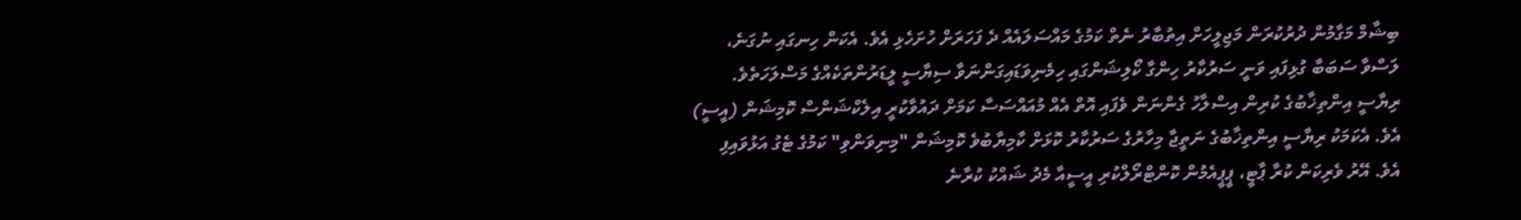ބިޝާމް މަގާމުން ދުރުކުރަން މަޖިލީހަށް އިތުބާރު ނެތް ކަމުގެ މައްސަލައެއް ދެ ފަހަރަށް ހުށަހެޅި އެވެ. އެކަން ހިނގައި ނުގަނެ، ލަސްވާ ސަބަބާ ގުޅިފައި ވަނީ ސަރުކާރު ހިންގާ ކޯލިޝަންގައި ހިމެނިވަޑައިގަންނަވާ ސިޔާސީ ލީޑަރުންތަކެއްގެ މަސްލަހަތެވެ.
ރިޔާސީ އިންތިޚާބުގެ ކުރިން އިސްލާހު ގެންނަން ވެފައި އޮތް އެއް މުއައްސަސާ ކަމަށް ދައުވާކުރީ އިލެކްޝަންސް ކޮމިޝަން (އީސީ) އެވެ. އެކަމަކު ރިޔާސީ އިންތިޚާބުގެ ނަތީޖާ މިހާރުގެ ސަރުކާރު ކޮޅަށް ކާމިޔާބުވެ ކޮމިޝަން "މިނިވަންވި" ކަމުގެ ޓެގު އަޅުވައިފި އެވެ. އޭރު ވެރިކަން ކުރާ ޕާޓީ، ޕީޕީއެމުން ކޮންޓްރޯލްކުރި އީސީއާ މެދު ޝައްކު ކުރާނެ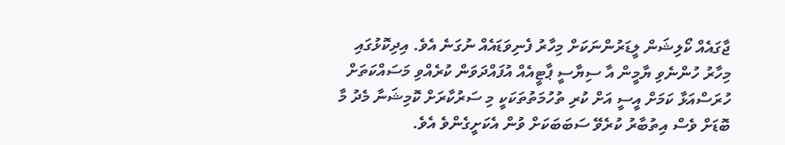ޖާގައެއް ކޯލިޝަން ލީޑަރުންނަކަށް މިހާރު ފެނިވަޑައެއް ނުގަނެ އެވެ. އިދިކޮޅުގައި މިހާރު ހުންނެވި ޔާމީން އާ ސިޔާސީ ޕާޓީއެއް އުފައްދަވަން ކުރެއްވި މަސައްކަތަށް ހުރަސްއަޅާ ކަމަށް އީސީ އަށް ކުރި ތުހުމަތުތަކަކީ މި ސަރުކާރަށް ކޮމިޝަނާ މެދު މާ ބޮޑަށް ވެސް އިތުބާރު ކުރެވޭ ސަބަބަކަށް ވުން އެކަށީގެންވެ އެވެ.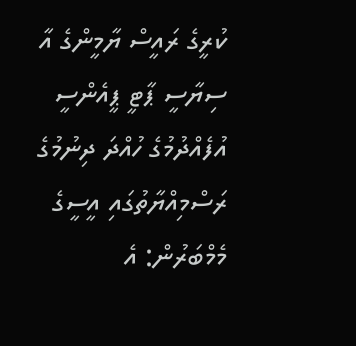ކުރީގެ ރައީސް ޔާމީންގެ އާ ސިޔާސީ ޕާޓީ ޕީއެންސީ އުފެއްދުމުގެ ހުއްދަ ދިނުމުގެ ރަސްމިއްޔާތުގައި އީސީގެ މެމްބަރުން: އެ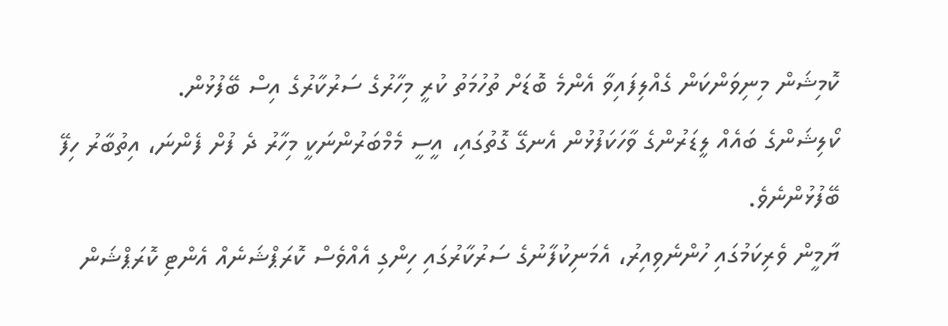ކޮމިޝަން މިނިވަންކަން ގެއްލިފައިވާ އެންމެ ބޮޑަށް ތުހުމަތު ކުރީ މިހާރުގެ ސަރުކާރުގެ އިސް ބޭފުޅުން.
ކޯލިޝަންގެ ބައެއް ލީޑަރުންގެ ވާހަކަފުޅުން އެނގޭ ގޮތުގައި، އީސީ މެމްބަރުންނަކީ މިހާރު ދެ ފުށް ފެންނަ، އިތުބާރު ހިފޭ ބޭފުޅުންނެވެ.
ޔާމީން ވެރިކަމުގައި ހުންނެވިއިރު، އެމަނިކުފާނުގެ ސަރުކާރުގައި ހިންގި އެއްވެސް ކޮރަޕްޝަނެއް އެންޓި ކޮރަޕްޝަން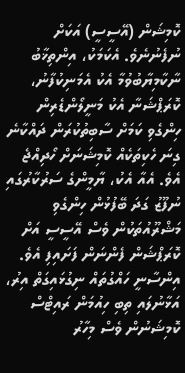ކޮމިޝަން (އޭސީސީ) އަކަށް ނުފެނުނެވެ. އެކަމަކު، އިންތިޚާބު ނާކާމިޔާބުވުމާ އެކު އެމަނިކުފާނު، ކޮރަޕްޝަނާ އެކު މަނީލޯންޑެރިން ހިންގެވި ކަމަށް ސާބިތުކުރަން ދައްކާނެ ގިނަ ހެކިތަކެއް ކޮމިޝަނަށް ހޯދިއްޖެ އެވެ. އެއާ އެކު، ޔާމީންގެ ސަރުކާރުގައި ނުފޫޒު ގަދަ ބޭފުޅުން ހިންގެވި މަޝްރޫއުތަކުން ވެސް އޭސީސީ އަށް ކޮރަޕްޝަން ފެންނަން ފަށައިފި އެވެ.
އިންސާނީ ހައްގުތައް ނިގުޅައިގަތް އިރު، އަޅާނުލައި ތިބި ހިއުމަން ރައިޓްސް ކޮމިޝަނުން ވެސް މިހާރު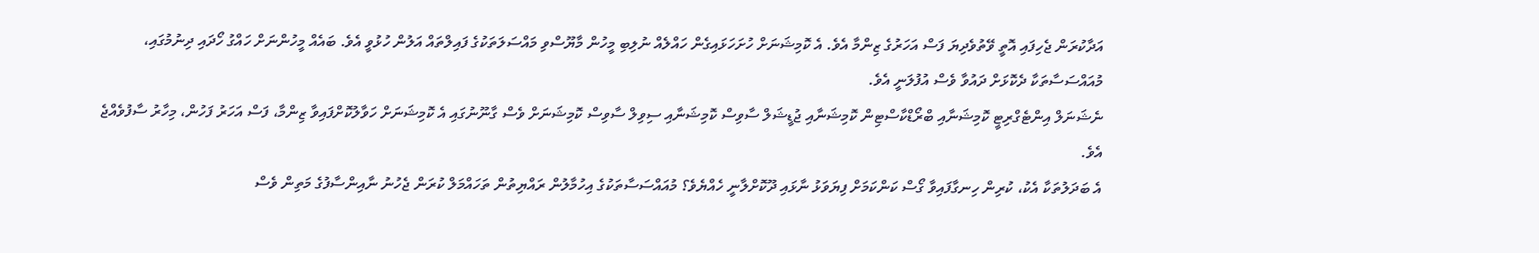އަދާކުރަން ޖެހިފައި އޮތީ ވޭތުވެދިޔަ ފަސް އަހަރުގެ ޒިންމާ އެވެ. އެ ކޮމިޝަނަށް ހުށަހަޅައިގެން ހައްލެއް ނުލިބި މީހުން މާޔޫސްވި މައްސަލަތަކުގެ ފައިލްތައް އަލުން ހުޅުވީ އެވެ. ބައެއް މީހުންނަށް ހައްގު ހޯދައި ދިނުމުގައި، މުއައްސަސާތަކާ ދެކޮޅަށް ދައުވާ ވެސް އުފުލަނީ އެވެ.
ނެޝަނަލް އިންޓެގްރިޓީ ކޮމިޝަނާއި ބްރޯޑްކާސްޓިން ކޮމިޝަނާއި ޖުޑީޝަލް ސާވިސް ކޮމިޝަނާއި ސިވިލް ސާވިސް ކޮމިޝަނަށް ވެސް ގާނޫނުގައި އެ ކޮމިޝަނަށް ހަވާލުކޮށްފައިވާ ޒިންމާ، ފަސް އަހަރު ފަހުން، މިހާރު ސާފުވެއްޖެ އެވެ.
އެ ބަދަލުތަކާ އެކު، ކުރިން ހިނގާފައިވާ ގޯސް ކަންކަމަށް ފިޔަވަޅު ނާޅައި ދޫކޮށްލާނީ ހެއްޔެވެ؟ މުއައްސަސާތަކުގެ އިހުމާލުން ރައްޔިތުން ތަހައްމަލް ކުރަން ޖެހުނު ނާއިންސާފުގެ މަތިން ވެސް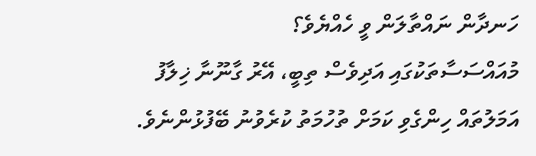ހަނދާން ނައްތާލަން ވީ ހެއްޔެވެ؟
މުއައްސަސާތަކުގައި އަދިވެސް ތިބީ، އޭރު ގާނޫނާ ޚިލާފު އަމަލުތައް ހިންގެވި ކަމަށް ތުހުމަތު ކުރެވުނު ބޭފުޅުންނެވެ.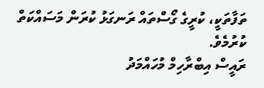ތަފާތަކީ، ކުރީގެ ގޯސްތައް ރަނގަޅު ކުރަން މަސައްކަތް ކުރުމެވެ.
ރައީސް އިބްރާހިމް މުހައްމަދު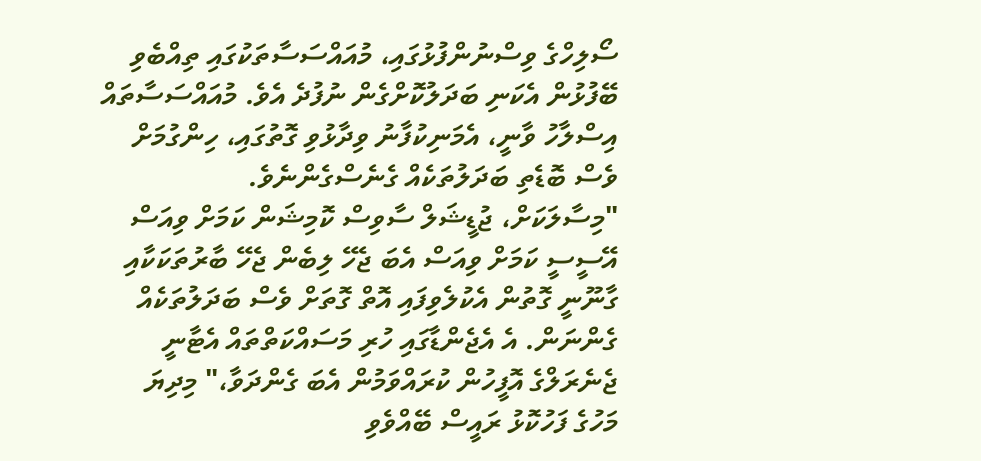ސޯލިހްގެ ވިސްނުންފުޅުގައި، މުއައްސަސާތަކުގައި ތިއްބެވި ބޭފުޅުން އެކަނި ބަދަލުކޮށްގެން ނުފުދެ އެވެ. މުއައްސަސާތައް އިސްލާހު ވާނީ، އެމަނިކުފާނު ވިދާޅުވި ގޮތުގައި، ހިންގުމަށް ވެސް ބޮޑެތި ބަދަލުތަކެއް ގެނެސްގެންނެވެ.
"މިސާލަކަށް، ޖުޑީޝަލް ސާވިސް ކޮމިޝަން ކަމަށް ވިއަސް އޭސީސީ ކަމަށް ވިއަސް އެބަ ޖެހޭ ލިބެން ޖެހޭ ބާރުތަކަކާއި ގާނޫނީ ގޮތުން އެކުލެވިފައި އޮތް ގޮތަށް ވެސް ބަދަލުތަކެއް ގެންނަން. އެ އެޖެންޑާގައި ހުރި މަސައްކަތްތައް އެޓާނީ ޖެނެރަލްގެ އޮފީހުން ކުރައްވަމުން އެބަ ގެންދަވާ،" މިދިޔަ މަހުގެ ފަހުކޮޅު ރައީސް ބޭއްވެވި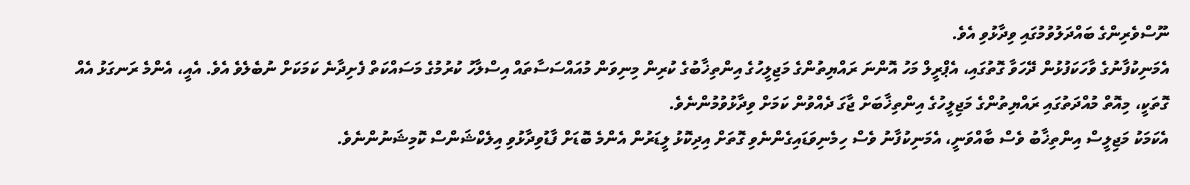ނޫސްވެރިންގެ ބައްދަލުވުމުގައި ވިދާޅުވި އެވެ.
އެމަނިކުފާނުގެ ވާހަކަފުޅުން ދޭހަވާ ގޮތުގައި، އެޕްރީލް މަހު އޮންނަ ރައްޔިތުންގެ މަޖިލީހުގެ އިންތިޚާބުގެ ކުރިން މިނިވަން މުއައްސަސާތައް އިސްލާހު ކުރުމުގެ މަސައްކަތް ފެށިދާނެ ކަމަކަށް ނުބެލެވެ އެވެ. އެއީ، އެންމެ ރަނގަޅު އެއް ގޮތަކީ، މިއޮތް މުއްދަތުގައި ރައްޔިތުންގެ މަޖިލީހުގެ އިންތިޚާބަށް ޖާގަ ދެއްވުން ކަމަށް ވިދާޅުވުމުންނެވެ.
އެކަމަކު މަޖިލީސް އިންތިޚާބު ވެސް ބާއްވަނީ، އެމަނިކުފާނު ވެސް ހިމެނިވަޑައިގެންނެވި ގޮތަށް އިދިކޮޅު ލީޑަރުން އެންމެ ބޮޑަށް ފާޑުވިދާޅުވި އިލެކްޝަންސް ކޮމިޝަނުންނެވެ.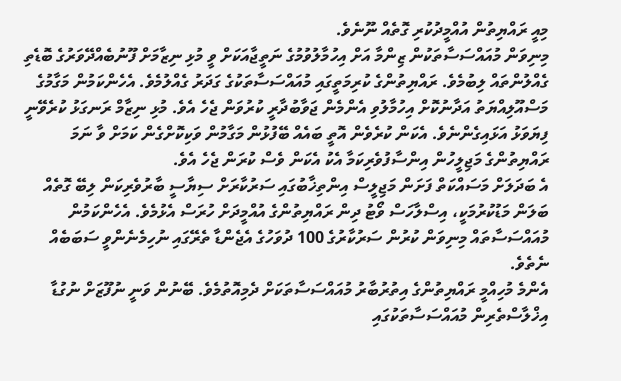މިއީ ރައްޔިތުން އުއްމީދުކުރި ގޮތެއް ނޫނެވެ.
މިނިވަން މުއައްސަސާތަކުން ޒިންމާ އަށް އިހުމާލުވުމުގެ ނަތީޖާއަކަށް ވީ މުޅި ނިޒާމަށް ފޫނުބެއްދޭވަރުގެ ބޮޑެތި ގެއްލުންތައް ލިބުމެވެ. ރައްޔިތުންގެ ކުރިމަތީގައި މުއައްސަސާތަކުގެ ގަދަރު ގެއްލުމެވެ. އެހެންކަމުން މަގާމުގެ މަސްއޫލިއްޔަތު އަދާނުކޮށް އިހުމާލުވި އެންމެން ޖަވާބުދާރީ ކުރުވަން ޖެހެ އެވެ. މުޅި ނިޒާމް ރަނގަޅު ކުރެވޭނީ ފިޔަވަޅު އަޅައިގެންނެވެ. އެކަން ކުރެވެން އޮތީ ބައެއް ބޭފުޅުން މަގާމުން ވަކިކޮށްގެން ކަމަށް ވާ ނަމަ ރައްޔިތުންގެ މަޖިލީހުން އިންސާފުވެރިކަމާ އެކު އެކަން ވެސް ކުރަން ޖެހެ އެވެ.
އެ ބަދަލަށް މަސައްކަތް ފަށަން މަޖިލީސް އިންތިޚާބުގައި ސަރުކާރަށް ސިޔާސީ ބާރުވެރިކަން ލިބޭ ގޮތެއް ބަލަން މަޑުކުރުމަކީ، އިސްލާހަސް ވޯޓު ދިން ރައްޔިތުންގެ އުއްމީދަށް ހުރަސް އެޅުމެވެ. އެހެންކަމުން މުއައްސަސާތައް މިނިވަން ކުރުން ސަރުކާރުގެ 100 ދުވަހުގެ އެޖެންޑާ ތެރޭގައި ނުހިމެނެންވީ ސަބަބެއް ނެތެވެ.
އެންމެ މުހިއްމީ ރައްޔިތުންގެ އިތުރުބާރު މުއައްސަސާތަކަށް ދެމިއޮތުމެވެ. ބޭނުން ވަނީ ނުފޫޒަށް ނުގުޑާ އިޚްލާސްތެރިން މުއައްސަސާތަކުގައި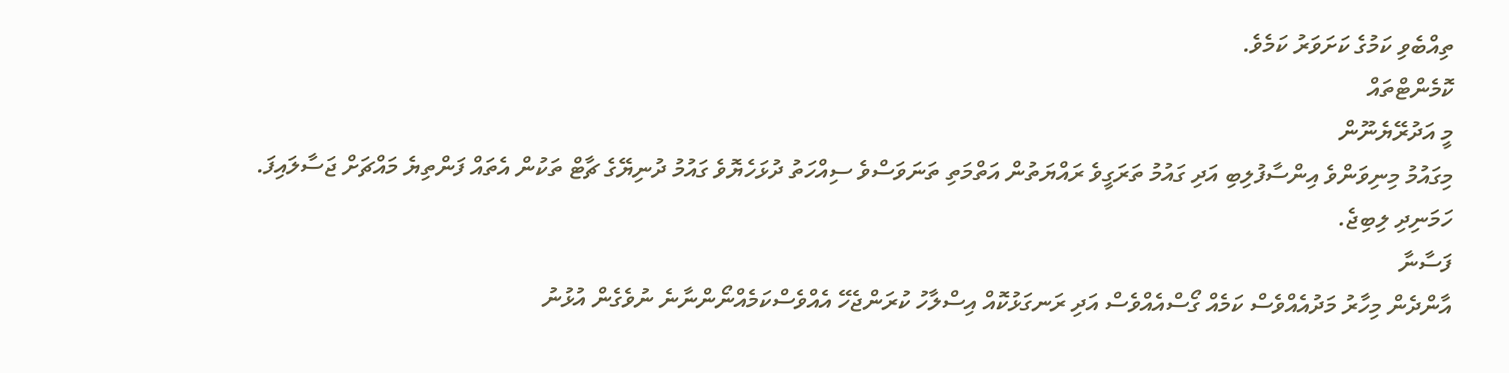ތިއްބެވި ކަމުގެ ކަށަވަރު ކަމެވެ.
ކޮމެންޓްތައް
މީ އަދުރޭޔެނޫން
މިގައުމު މިނިވަންވެ އިންސާފުލިބި އަދި ގައުމު ތަރަގީވެ ރައްޔަތުން އަތްމަތި ތަނަވަސްވެ ސިއްހަތު ދުޅަހެޔޮވެ ގައުމު ދުނިޔޭގެ ޗާޓް ތަކުން އެތައް ފަންތިޔެ މައްޗަށް ޖަސާލައިފަ. ހަމަނިދި ލިބިޖެ.
ފަސާނާ
އާންދެން މިހާރު މަދުއެއްވެސް ކަމެއް ގޯސްއެއްވެސް އަދި ރަނގަޅުކޮއް އިސްލާހު ކުރަންޖެހޭ އެއްވެސްކަމެއްނޯންނާނެ ނުވެގެން އުޅުނު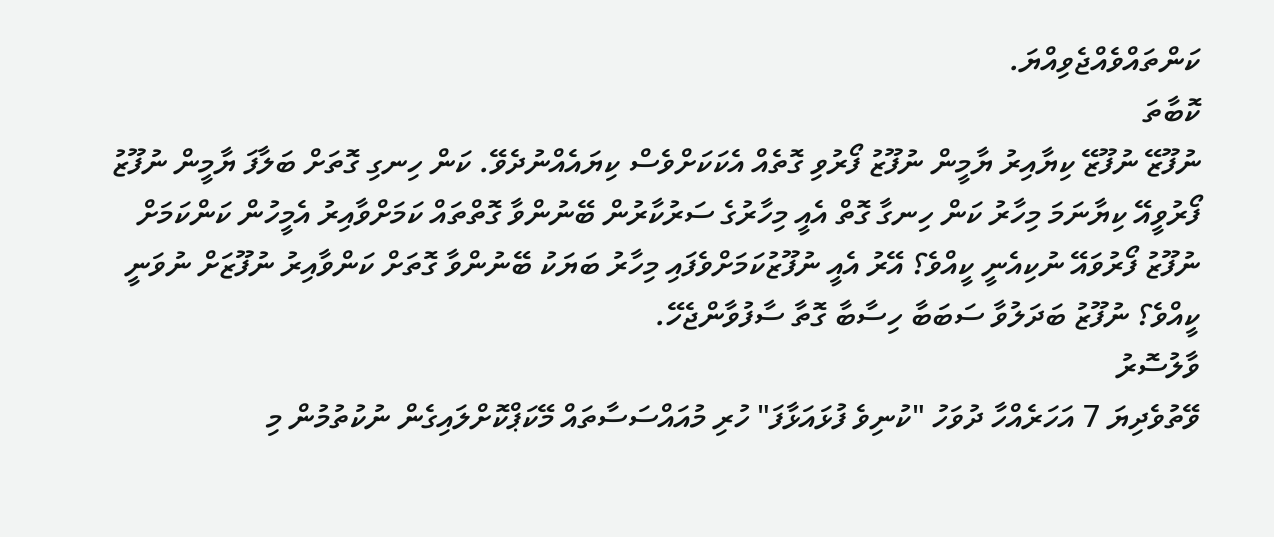ކަންތައްވެއްޖެވިއްޔަ.
ކޮބާތަ
ނުފޫޒޭ ނުފޫޒޭ ކިޔާއިރު ޔާމީން ނުފޫޒު ފޯރުވި ގޮތެއް އެކަކަށްވެސް ކިޔައެއްނުދެވޭ. ކަން ހިނގި ގޮތަށް ބަލާފަ ޔާމީން ނުފޫޒު ފޯރުވީއޭ ކިޔާނަމަ މިހާރު ކަން ހިނގާ ގޮތް އެއީ މިހާރުގެ ސަރުކާރުން ބޭނުންވާ ގޮތްތައް ކަމަށްވާއިރު އެމީހުން ކަންކަމަށް ނުފޫޒު ފޯރުވައޭ ނުކިއެނީ ކީއްވެ؟ އޭރު އެއީ ނުފޫޒުކަމަށްވެފައި މިހާރު ބަޔަކު ބޭނުންވާ ގޮތަށް ކަންވާއިރު ނުފޫޒަށް ނުވަނީ ކީއްވެ؟ ނުފޫޒު ބަދަލުވާ ސަބަބާ ހިސާބާ ގޮތާ ސާފުވާންޖެހޭ.
ވާލުސޮރު
ވޭތުވެދިޔަ 7 އަހަރެއްހާ ދުވަހު "ކުނިވެ ފުޅައަޅާފަ" ހުރި މުއައްސަސާތައް މޭކަޕްކޮށްލައިގެން ނުކުތުމުން މި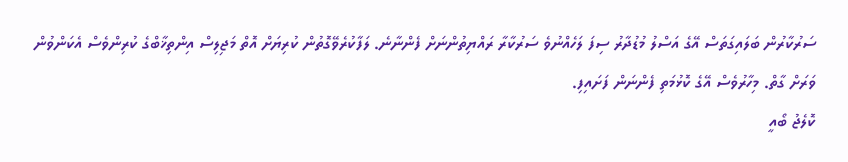ސަރުކާރުން ބަލައިގަތަސް އޭގެ އަސްލު މުޑުދާރު ސިފަ ލަހެއްނުވެ ސަރުކާރާ ރައްޔިތުންނަށް ފެންނާނެ. ލަފާކުރެވޭގޮތުން ކުރިޔަށް އޮތް މަޖިލިސް އިންތިޚާބްގެ ކުރިންވެސް އެކަންވުން ވަރަށް ގާތް. މިހާރުވެސް އޭގެ ކޮޅުމަތި ފެންނަން ފަށައިފި.
ކޮލެޖު ބޯއީ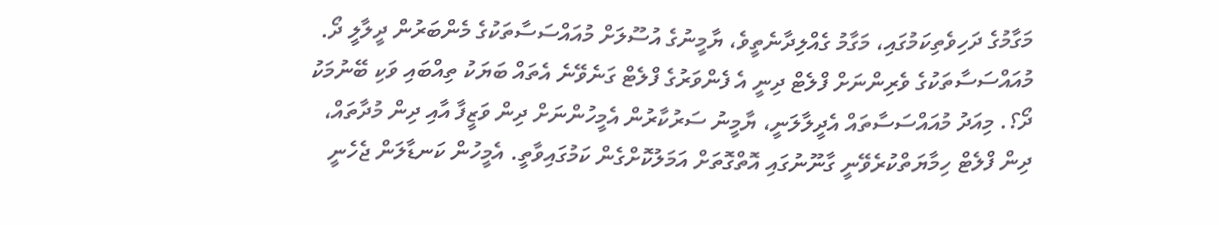މަގާމުގެ ދަހިވެތިކަމުގައި، މަގާމު ގެއްލިދާނެތީވެ، ޔާމީނުގެ އުސޫލަށް މުއައްސަސާތަކުގެ މެންބަރުން ދީލާލީ ދޯ. މުއައްސަސާތަކުގެ ވެރިންނަށް ފްލެޓް ދިނީ އެ ފެންވަރުގެ ފްލެޓް ގަނެވޭނެ އެތައް ބަޔަކު ތިއްބައި ވަކި ބޭނުމަކު ދޯ؟. މިއަދު މުއައްސަސާތައް އެދީލާލަނީ، ޔާމީނު ސަރުކާރުން އެމީހުންނަށް ދިން ވަޒީފާ އާއި ދިން މުދާތައް، ދިން ފްލެޓް ހިމާޔަތްކުރެވޭނީ ގާނޫނުގައި އޮތްގޮތަށް އަމަލުކޮށްގެން ކަމުގައިވާތީ. އެމީހުން ކަނޑާލަން ޖެހެނީ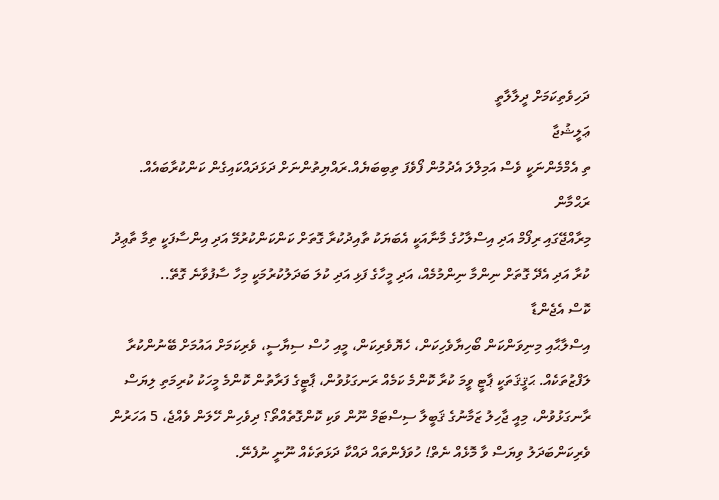ދަހިވެތިކަމަށް ދީލާލާތީ
ޢަލީޝުޖާ
ތި އެމްމެންނަކީ ވެސް އަމިލްލަ އެދުމުން ފޯވެފަ ތިބިބަޔެއް.ރައްޔިތުންނަށް ދަޅަދައްކައިގެން ކަންކުރާބައެއް.
ރަޙްމާން
މިރާއްޖޭގައި ރިފޯމް އަދި އިސްލާހުގެ މާނާއަކީ އެބަޔަކު ތާއިދުކުރާ ގޮތަށް ކަންކަންކުރުމޭ އަދި އިންސާފަކީ ތިމާ ތާޢިދު ކުރާ އަދި އެދޭ ގޮތަށް ނިންމާ ނިންމުމެއް، އަދި މީހާގެ ފަޅި އަދި ކުލަ ބަދަލުކުރުމަކީ މިހާ ސާފުވާނެ ގޮތޭ..
ކޮސް އެޖެންޑާ
އިސްލާޙާއި މިނިވަންކަން ބޯހިޔާވެހިކަން، ހެޔޮވެރިކަން، މީއި ހުސް ސިޔާސީ، ވެރިކަމަށް އައުމަށް ބޭނުންކުރާ ލަފްޒުތަކެއް. ޙަޤީޤަތަކީ ޕާޓީ ވީމަ ކުރާ ކޮންމެ ކަމެއް ރަނގަޅުވުން، ޕާޓީގެ ފަރާތުން ކޮންމެ މީހަކު ކުރިމަތި ލިޔަސް ރާނގަޅުވުން، މިއީ ޖާހިލު ޒަމާނުގެ ޤަބީލާ ސިސްޓަމް ނޫން ވަކި ކޮންގޮތެއްތޯ؟ ދިވެހިން ހޭލަން ވެއްޖެ، 5 އަހަރުން ވެރިކަންބަދަލު ވިޔަސް ވާ މޮޅެއް ނެތް! ހުވަފެންތައް ދައްކާ ދަޅަތަކެއް ނޫނީ ނުފެނޭ.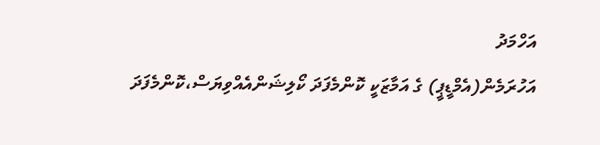އަހްމަދު
އަހުރަމެން(އެމްޑީޕީ) ގެ އަމާޒަކީ ކޮންމެފަދަ ކޯލިޝަންއެއްވިޔަސް،ކޮންމެފަދަ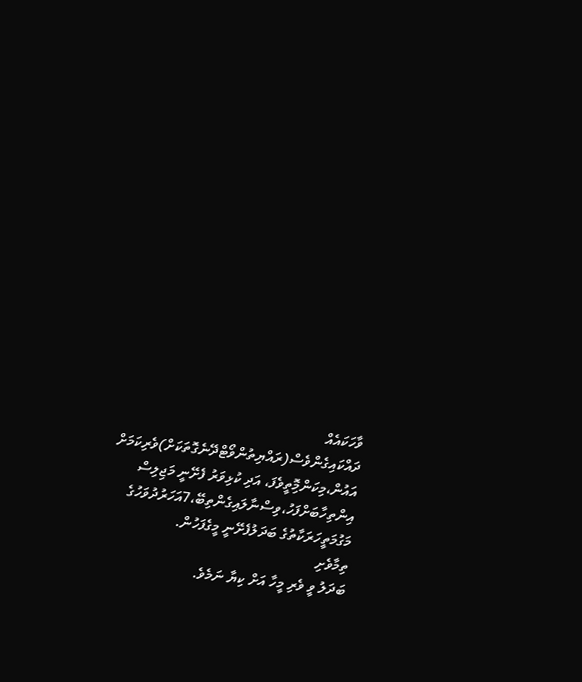ވާހަކައެއް ދައްކައިގެންވެސް(ރައްޔިތުންވޯޓްދޭނެގޮތަކަށް)ވެރިކަމަށް އައުން،މިކަންމިޮތީވެފަ، އަދި ކުޅިވަރު ފެށޭނީ މަޖިލިސް އިންތިހާބަށްފަހު،ވިސްނާލައިގެންތިބޭ،7އަހަރުދުވަހުގެ މަގުމަތީހަރަކާތުގެ ބަދަލުފެށޭނީ މީގެފަހުން.
ތިމާވެށި
ބަދަލު ވީ ވެރި މީހާ އަށް ކިޔާ ނަމެވެ.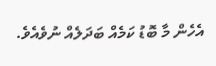އެހެން މާ ބޮޑު ކަމެއް ބަދަލެއް ނުވެއެވެ.